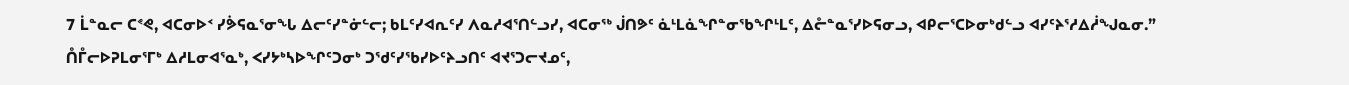7 ᒫᓐᓇᓕ ᑕᕝᕙ, ᐊᑕᓂᐅᑉ ᓯᕘᕋᓇᕐᓂᖓ ᐃᓕᑦᓯᓐᓃᓪᓕ; ᑲᒪᑦᓯᐊᕆᑦᓯ ᐱᓇᓱᐊᕐᑎᓪᓗᓯ, ᐊᑕᓂᖅ ᒎᑎᕗᑦ ᓈᒻᒪᓈᖏᓐᓂᖃᖏᒻᒪᑦ, ᐃᓔᓐᓇᕐᓯᐅᕋᓂᓗ, ᐊᑭᓕᕐᑕᐅᓂᒃᑯᓪᓗ ᐊᓯᑦᔨᕐᓱᐃᓲᖑᓇᓂ.”
ᑍᒤᓕᐅᕈᒪᓂᕐᒥᒃ ᐃᓱᒪᓂᐊᕐᓇᒃ, ᐸᓯᔭᒃᓴᐅᖏᑦᑐᓂᒃ ᑐᖁᑦᓯᖃᓯᐅᑦᔨᓗᑎᑦ ᐊᔪᕐᑐᓕᔪᓄᑦ,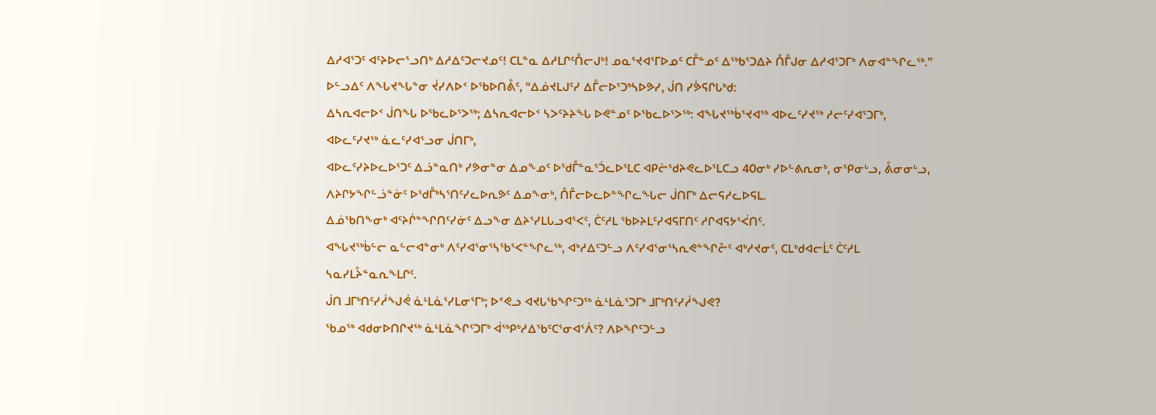ᐃᓱᐊᕐᑐᑦ ᐊᑦᔨᐅᓕᕐᓗᑎᒃ ᐃᓱᐃᑦᑐᓕᔪᓄᑦ! ᑕᒪᓐᓇ ᐃᓱᒪᒋᑦᑍᓕᒍᒃ! ᓄᓇᕐᔪᐊᕐᒥᐅᓄᑦ ᑕᒤᓐᓄᑦ ᐃᖅᑲᕐᑐᐃᔨ ᑍᒤᒍᓂ ᐃᓱᐊᕐᑐᒥᒃ ᐱᓂᐊᓐᖏᓚᖅ.”
ᐅᓪᓗᐃᑦ ᐱᖓᔪᖓᓐᓂ ᔫᓯᐱᐅᑉ ᐅᖃᐅᑎᕔᑦ, “ᐃᓅᔪᒪᒍᑦᓯ ᐃᒤᓕᐅᕐᑐᒃᓴᐅᕗᓯ, ᒎᑎ ᓯᕘᕋᒋᒐᒃᑯ:
ᐃᓴᕆᐊᓕᐅᑉ ᒎᑎᖓ ᐅᖃᓚᐅᕐᐳᖅ; ᐃᓴᕆᐊᓕᐅᑉ ᓴᐳᑦᔨᔨᖓ ᐅᕙᓐᓄᑦ ᐅᖃᓚᐅᕐᐳᖅ: ᐊᖓᔪᖅᑳᕐᔪᐊᖅ ᐊᐅᓚᑦᓯᔪᖅ ᓱᓕᑦᓯᐊᕐᑐᒥᒃ, ᐊᐅᓚᑦᓯᔪᖅ ᓈᓚᑦᓯᐊᕐᓗᓂ ᒎᑎᒥᒃ,
ᐊᐅᓚᑦᓯᔨᐅᓚᐅᕐᑐᑦ ᐃᓘᓐᓇᑎᒃ ᓯᕗᓂᓐᓂ ᐃᓄᖕᓄᑦ ᐅᖁᒤᓐᓇᕐᑑᓚᐅᕐᒪᑕ ᐊᑭᓖᖁᔨᕙᓚᐅᕐᒪᑕᓗ 40ᓂᒃ ᓯᐅᓪᕕᕆᓂᒃ, ᓂᕿᓂᒡᓗ, ᕔᓂᓂᒡᓗ, ᐱᔨᒋᔭᖏᓪᓘᓐᓃᑦ ᐅᖁᒤᒃᓴᕐᑎᑦᓯᓚᐅᕆᕗᑦ ᐃᓄᖕᓂᒃ, ᑍᒤᓕᐅᓚᐅᓐᖏᓚᖓᓕ ᒎᑎᒥᒃ ᐃᓕᕋᓱᓚᐅᕋᒪ.
ᐃᓅᖃᑎᖕᓂᒃ ᐊᑦᔨᒌᓐᖏᑎᑦᓯᓃᑦ ᐃᓗᖕᓂ ᐃᔨᕐᓯᒪᒐᓗᐊᕐᐸᑦ, ᑖᑦᓱᒪ ᖃᐅᔨᒪᑦᓯᐊᕋᒥᑎᑦ ᓱᒋᐊᕋᔭᕐᐹᑎᑦ.
ᐊᖓᔪᖅᑳᓪᓕ ᓇᓪᓕᐊᓐᓂᒃ ᐱᑦᓯᐊᕐᓂᕐᓴᖃᕐᐸᓐᖏᓚᖅ, ᐊᒃᓱᐃᑦᑐᓪᓗ ᐱᑦᓯᐊᕐᓂᕐᓴᕆᕙᓐᖏᓔᑦ ᐊᒃᓱᔪᓂᑦ, ᑕᒪᒃᑯᐊᓕᒫᑦ ᑖᑦᓱᒪ ᓴᓇᓯᒪᔧᓐᓇᕆᖕᒪᒋᑦ.
ᒎᑎ ᒧᒥᒃᑎᑦᓯᓲᖑᕚ ᓈᒻᒪᓈᕐᓯᒪᓂᕐᒥᒃ; ᐅᕝᕙᓗ ᐊᔪᒐᖃᖏᑦᑐᖅ ᓈᒻᒪᓈᕐᑐᒥᒃ ᒧᒥᒃᑎᑦᓯᓲᖑᕙ?
ᖃᓄᖅ ᐊᑯᓂᐅᑎᒋᔪᖅ ᓈᒻᒪᓈᖏᑦᑐᒥᒃ ᐋᖅᑭᒃᓱᐃᖃᑦᑕᕐᓂᐊᕐᐲᑦ? ᐱᐅᖏᑦᑐᓪᓗ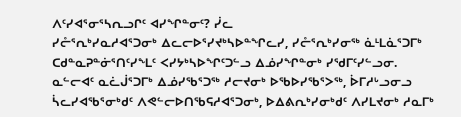ᐱᑦᓯᐊᕐᓂᕐᓴᕆᓗᒋᑦ ᐊᓯᖏᓐᓂᑦ? ᓰᓚ
ᓯᓔᕐᕆᒃᓯᓇᓱᐊᕐᑐᓂᒃ ᐃᓚᓕᐅᕐᓯᔪᒃᓴᐅᓐᖏᓚᓯ, ᓯᓔᕐᕆᒃᓯᓂᖅ ᓈᒻᒪᓈᕐᑐᒥᒃ ᑕᑯᓐᓇᕈᓐᓃᕐᑎᑦᓯᖕᒪᑦ ᐸᓯᔭᒃᓴᐅᖏᑦᑐᓪᓗ ᐃᓅᓯᖏᓐᓂᒃ ᓯᖁᒥᑦᓯᓪᓗᓂ.
ᓇᓪᓕᐊᑦ ᓇᓛᒎᕐᑐᒥᒃ ᐃᓅᓯᖃᕐᑐᖅ ᓱᓕᔪᓂᒃ ᐅᖃᐅᓯᖃᕐᐳᖅ, ᐆᒥᓱᒡᓗᓂᓗ ᓵᓚᓯᐊᖃᕐᓂᒃᑯᑦ ᐱᕙᓪᓕᐅᑎᖃᕋᓱᐊᕐᑐᓂᒃ, ᐅᐃᕕᕆᒃᓯᓂᒃᑯᑦ ᐱᓯᒪᔪᓂᒃ ᓱᓇᒥᒃ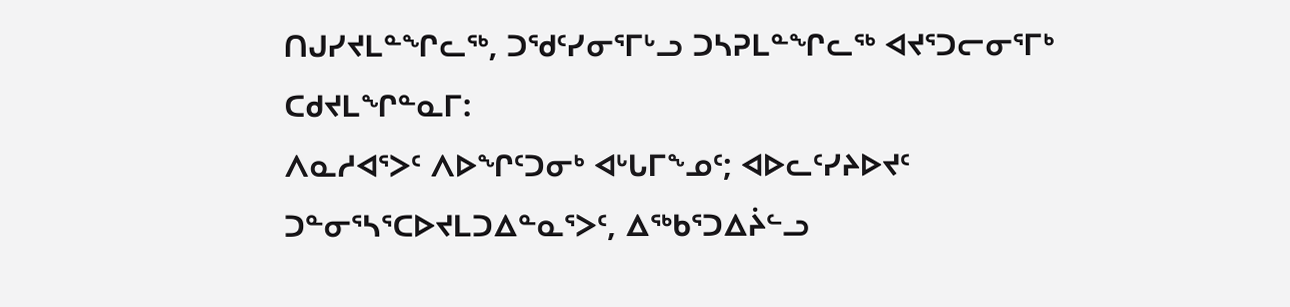ᑎᒍᓯᔪᒪᓐᖏᓚᖅ, ᑐᖁᑦᓯᓂᕐᒥᒡᓗ ᑐᓴᕈᒪᓐᖏᓚᖅ ᐊᔪᕐᑐᓕᓂᕐᒥᒃ ᑕᑯᔪᒪᖏᓐᓇᒥ:
ᐱᓇᓱᐊᕐᐳᑦ ᐱᐅᖏᑦᑐᓂᒃ ᐊᒡᒐᒥᖕᓄᑦ; ᐊᐅᓚᑦᓯᔨᐅᔪᑦ ᑐᓐᓂᕐᓴᕐᑕᐅᔪᒪᑐᐃᓐᓇᕐᐳᑦ, ᐃᖅᑲᕐᑐᐃᔩᓪᓗ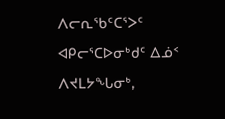ᐱᓕᕆᖃᑦᑕᕐᐳᑦ ᐊᑭᓕᕐᑕᐅᓂᒃᑯᑦ ᐃᓅᑉ ᐱᔪᒪᔭᖓᓂᒃ,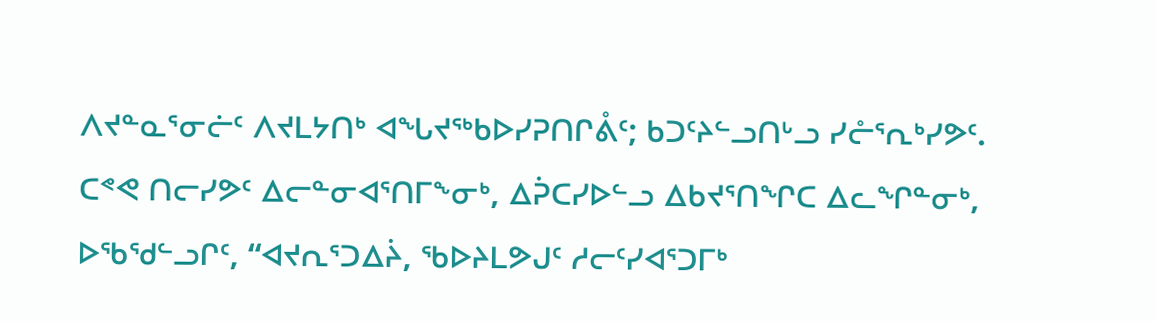ᐱᔪᓐᓇᕐᓂᓖᑦ ᐱᔪᒪᔭᑎᒃ ᐊᖓᔪᖅᑲᐅᓯᕈᑎᒋᕔᑦ; ᑲᑐᑦᔨᓪᓗᑎᒡᓗ ᓯᓔᕐᕆᒃᓯᕗᑦ.
ᑕᕝᕙ ᑎᓕᓯᕗᑦ ᐃᓕᓐᓂᐊᕐᑎᒥᖕᓂᒃ, ᐃᕉᑕᓯᐅᓪᓗ ᐃᑲᔪᕐᑎᖏᑕ ᐃᓚᖏᓐᓂᒃ, ᐅᖃᖁᓪᓗᒋᑦ, “ᐊᔪᕆᕐᑐᐃᔩ, ᖃᐅᔨᒪᕗᒍᑦ ᓱᓕᑦᓯᐊᕐᑐᒥᒃ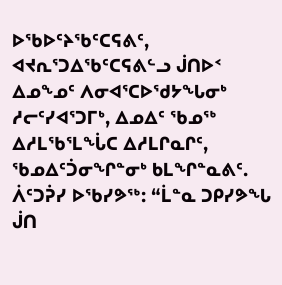ᐅᖃᐅᑦᔨᖃᑦᑕᕋᕕᑦ, ᐊᔪᕆᕐᑐᐃᖃᑦᑕᕋᕕᓪᓗ ᒎᑎᐅᑉ ᐃᓄᖕᓄᑦ ᐱᓂᐊᕐᑕᐅᖁᔭᖓᓂᒃ ᓱᓕᑦᓯᐊᕐᑐᒥᒃ, ᐃᓄᐃᑦ ᖃᓄᖅ ᐃᓱᒪᖃᕐᒪᖔᑕ ᐃᓱᒪᒋᓇᒋᑦ, ᖃᓄᐃᑦᑑᓂᖏᓐᓂᒃ ᑲᒪᖏᓐᓇᕕᑦ.
ᐲᑦᑐᕉᓯ ᐅᖃᓯᕗᖅ: “ᒫᓐᓇ ᑐᑭᓯᕗᖓ ᒎᑎ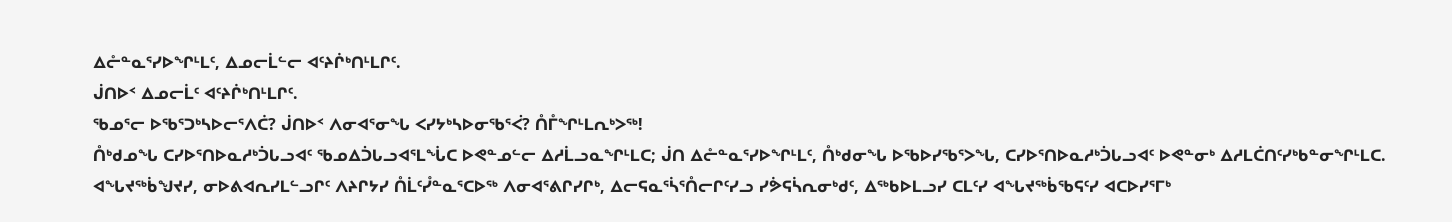ᐃᓔᓐᓇᕐᓯᐅᖏᒻᒪᑦ, ᐃᓄᓕᒫᓪᓕ ᐊᑦᔨᒌᒃᑎᒻᒪᒋᑦ.
ᒎᑎᐅᑉ ᐃᓄᓕᒫᑦ ᐊᑦᔨᒌᒃᑎᒻᒪᒋᑦ.
ᖃᓄᕐᓕ ᐅᖃᕐᑐᒃᓴᐅᓕᕐᐱᑖ? ᒎᑎᐅᑉ ᐱᓂᐊᕐᓂᖓ ᐸᓯᔭᒃᓴᐅᓂᖃᕐᐹ? ᑍᒤᖏᒻᒪᕆᒃᐳᖅ!
ᑍᒃᑯᓄᖓ ᑕᓯᐅᕐᑎᐅᓇᓱᒃᑑᒐᓗᐊᑦ ᖃᓄᐃᑑᒐᓗᐊᕐᒪᖔᑕ ᐅᕙᓐᓄᓪᓕ ᐃᓱᒫᓗᓇᖏᒻᒪᑕ; ᒎᑎ ᐃᓔᓐᓇᕐᓯᐅᖏᒻᒪᑦ, ᑍᒃᑯᓂᖓ ᐅᖃᐅᓯᖃᕐᐳᖓ, ᑕᓯᐅᕐᑎᐅᓇᓱᒃᑑᒐᓗᐊᑦ ᐅᕙᓐᓂᒃ ᐃᓱᒪᑖᑎᑦᓯᒃᑲᓐᓂᖏᒻᒪᑕ.
ᐊᖓᔪᖅᑳᖑᔪᓯ, ᓂᐅᕕᐊᕆᓯᒪᓪᓗᒋᑦ ᐱᔨᒋᔭᓯ ᑍᒫᑦᓮᓐᓇᕐᑕᐅᖅ ᐱᓂᐊᕐᕕᒋᓯᒋᒃ, ᐃᓕᕋᓇᕐᓵᕐᑍᓕᒋᑦᓯᓗ ᓯᕘᕋᓵᕆᓂᒃᑯᑦ, ᐃᖅᑲᐅᒪᓗᓯ ᑕᒪᑦᓯ ᐊᖓᔪᖅᑳᖃᕋᑦᓯ ᐊᑕᐅᓯᕐᒥᒃ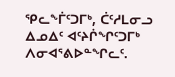ᕿᓚᖕᒦᑦᑐᒥᒃ, ᑖᑦᓱᒪᓂᓗ ᐃᓄᐃᑦ ᐊᑦᔨᒌᖏᑦᑐᒥᒃ ᐱᓂᐊᕐᕕᐅᓐᖏᓚᑦ.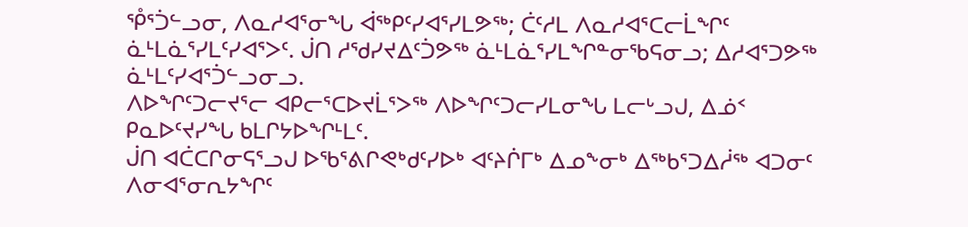ᕾᕐᑑᓪᓗᓂ, ᐱᓇᓱᐊᕐᓂᖓ ᐋᖅᑭᑦᓯᐊᕐᓯᒪᕗᖅ; ᑖᑦᓱᒪ ᐱᓇᓱᐊᕐᑕᓕᒫᖏᑦ ᓈᒻᒪᓈᕐᓯᒪᑦᓯᐊᕐᐳᑦ. ᒎᑎ ᓱᖁᓯᔪᐃᑦᑑᕗᖅ ᓈᒻᒪᓈᕐᓯᒪᖏᓐᓂᖃᕋᓂᓗ; ᐃᓱᐊᕐᑐᕗᖅ ᓈᒻᒪᑦᓯᐊᕐᑑᓪᓗᓂᓗ.
ᐱᐅᖏᑦᑐᓕᔪᕐᓕ ᐊᑭᓕᕐᑕᐅᔪᒫᕐᐳᖅ ᐱᐅᖏᑦᑐᓕᓯᒪᓂᖓ ᒪᓕᒡᓗᒍ, ᐃᓅᑉ ᑭᓇᐅᑦᔪᓯᖓ ᑲᒪᒋᔭᐅᖏᒻᒪᑦ.
ᒎᑎ ᐊᑖᑕᒋᓂᕋᕐᓗᒍ ᐅᖃᕐᕕᒋᕙᒃᑯᑦᓯᐅᒃ ᐊᑦᔨᒌᒥᒃ ᐃᓄᖕᓂᒃ ᐃᖅᑲᕐᑐᐃᓲᖅ ᐊᑐᓂᑦ ᐱᓂᐊᕐᓂᕆᔭᖏᑦ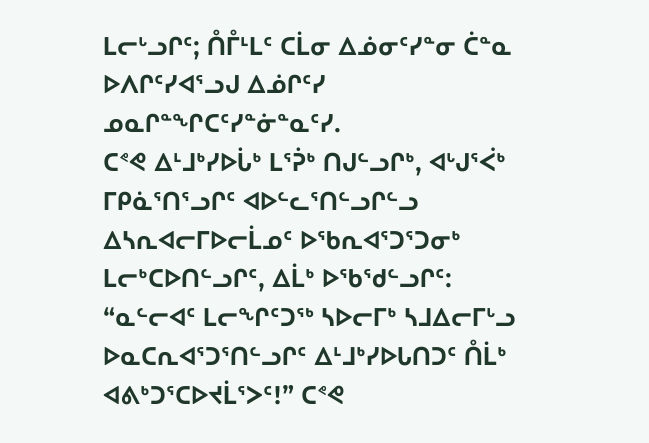ᒪᓕᒡᓗᒋᑦ; ᑍᒤᒻᒪᑦ ᑕᒫᓂ ᐃᓅᓂᑦᓯᓐᓂ ᑖᓐᓇ ᐅᐱᒋᑦᓯᐊᕐᓗᒍ ᐃᓅᒋᑦᓯ ᓄᓇᒋᓐᖏᑕᑦᓯᓐᓃᓐᓇᑦᓯ.
ᑕᕝᕙ ᐃᒻᒧᒃᓯᐅᒑᒃ ᒪᕐᕉᒃ ᑎᒍᓪᓗᒋᒃ, ᐊᒡᒍᕐᐹᒃ ᒥᑭᓈᕐᑎᕐᓗᒋᑦ ᐊᐅᓪᓚᕐᑎᓪᓗᒋᓪᓗ ᐃᓴᕆᐊᓕᒥᐅᓕᒫᓄᑦ ᐅᖃᕆᐊᕐᑐᕐᑐᓂᒃ ᒪᓕᒃᑕᐅᑎᓪᓗᒋᑦ, ᐃᒫᒃ ᐅᖃᖁᓪᓗᒋᑦ: “ᓇᓪᓕᐊᑦ ᒪᓕᖏᑦᑐᖅ ᓴᐅᓕᒥᒃ ᓴᒧᐃᓕᒥᒡᓗ ᐅᓇᑕᕆᐊᕐᑐᕐᑎᓪᓗᒋᑦ ᐃᒻᒧᒃᓯᐅᒐᑎᑐᑦ ᑍᒫᒃ ᐊᕕᒃᑐᕐᑕᐅᔪᒫᕐᐳᑦ!” ᑕᕝᕙ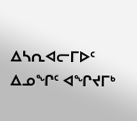ᐃᓴᕆᐊᓕᒥᐅᑦ ᐃᓄᖏᑦ ᐊᖏᔪᒥᒃ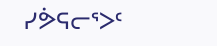ᓯᕘᕋᓕᕐᐳᑦ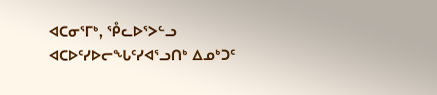ᐊᑕᓂᕐᒥᒃ, ᕾᓚᐅᕐᐳᓪᓗ ᐊᑕᐅᑦᓯᐅᓕᖓᑦᓯᐊᕐᓗᑎᒃ ᐃᓄᒃᑐᑦ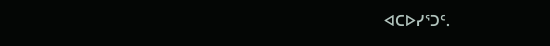ᐊᑕᐅᓯᕐᑐᑦ.